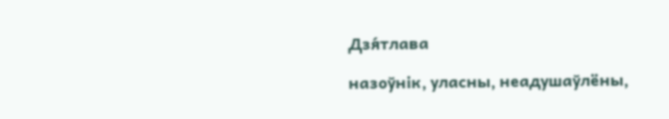Дзя́тлава

назоўнік, уласны, неадушаўлёны,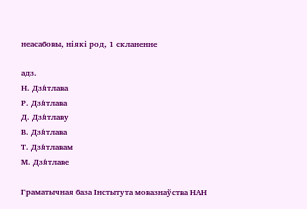неасабовы, ніякі род, 1 скланенне

адз.
Н. Дзя́тлава
Р. Дзя́тлава
Д. Дзя́тлаву
В. Дзя́тлава
Т. Дзя́тлавам
М. Дзя́тлаве

Граматычная база Інстытута мовазнаўства НАН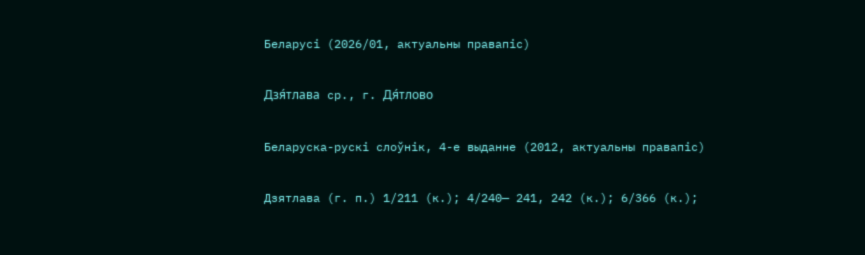Беларусі (2026/01, актуальны правапіс)

Дзя́тлава ср., г. Дя́тлово

Беларуска-рускі слоўнік, 4-е выданне (2012, актуальны правапіс)

Дзятлава (г. п.) 1/211 (к.); 4/240— 241, 242 (к.); 6/366 (к.);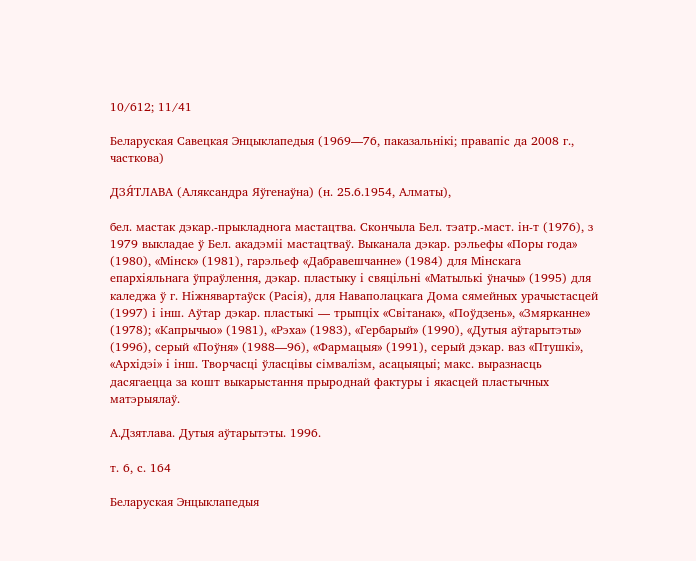10/612; 11/41

Беларуская Савецкая Энцыклапедыя (1969—76, паказальнікі; правапіс да 2008 г., часткова)

ДЗЯ́ТЛАВА (Аляксандра Яўгенаўна) (н. 25.6.1954, Алматы),

бел. мастак дэкар.-прыкладнога мастацтва. Скончыла Бел. тэатр.-маст. ін-т (1976), з 1979 выкладае ў Бел. акадэміі мастацтваў. Выканала дэкар. рэльефы «Поры года» (1980), «Мінск» (1981), гарэльеф «Дабравешчанне» (1984) для Мінскага епархіяльнага ўпраўлення, дэкар. пластыку і свяцільні «Матылькі ўначы» (1995) для каледжа ў г. Ніжнявартаўск (Расія), для Наваполацкага Дома сямейных урачыстасцей (1997) і інш. Аўтар дэкар. пластыкі — трыпціх «Світанак», «Поўдзень», «Змярканне» (1978); «Капрычыо» (1981), «Рэха» (1983), «Гербарый» (1990), «Дутыя аўтарытэты» (1996), серый «Поўня» (1988—96), «Фармацыя» (1991), серый дэкар. ваз «Птушкі», «Архідэі» і інш. Творчасці ўласцівы сімвалізм, асацыяцыі; макс. выразнасць дасягаецца за кошт выкарыстання прыроднай фактуры і якасцей пластычных матэрыялаў.

А.Дзятлава. Дутыя аўтарытэты. 1996.

т. 6, с. 164

Беларуская Энцыклапедыя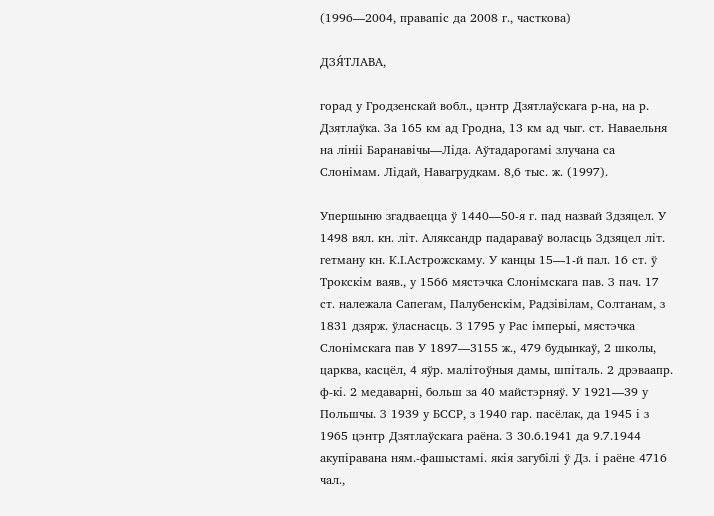(1996—2004, правапіс да 2008 г., часткова)

ДЗЯ́ТЛАВА,

горад у Гродзенскай вобл., цэнтр Дзятлаўскага р-на, на р. Дзятлаўка. За 165 км ад Гродна, 13 км ад чыг. ст. Наваельня на лініі Баранавічы—Ліда. Аўтадарогамі злучана са Слонімам. Лідай, Навагрудкам. 8,6 тыс. ж. (1997).

Упершыню згадваецца ў 1440—50-я г. пад назвай Здзяцел. У 1498 вял. кн. літ. Аляксандр падараваў воласць Здзяцел літ. гетману кн. К.І.Астрожскаму. У канцы 15—1-й пал. 16 ст. ў Трокскім ваяв., у 1566 мястэчка Слонімскага пав. З пач. 17 ст. належала Сапегам, Палубенскім, Радзівілам, Солтанам, з 1831 дзярж. ўласнасць. З 1795 у Рас імперыі, мястэчка Слонімскага пав У 1897—3155 ж., 479 будынкаў, 2 школы, царква, касцёл, 4 яўр. малітоўныя дамы, шпіталь. 2 дрэваапр. ф-кі. 2 медаварні, больш за 40 майстэрняў. У 1921—39 у Польшчы. З 1939 у БССР, з 1940 гар. пасёлак, да 1945 і з 1965 цэнтр Дзятлаўскага раёна. З 30.6.1941 да 9.7.1944 акупіравана ням.-фашыстамі. якія загубілі ў Дз. і раёне 4716 чал.,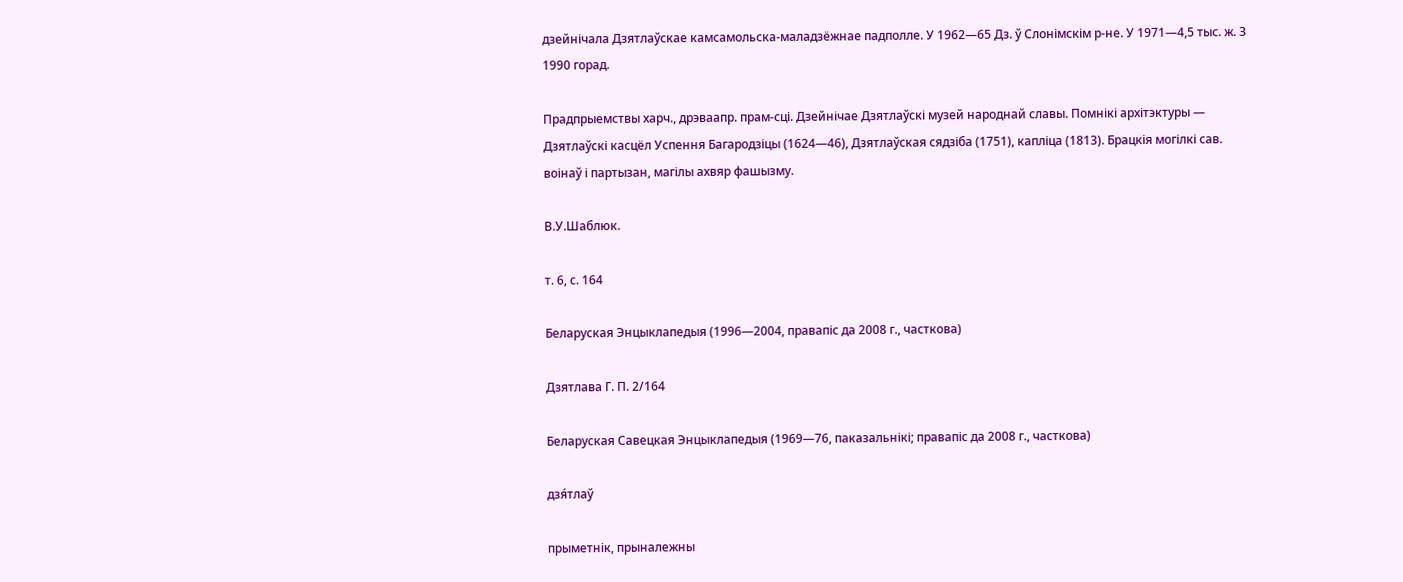дзейнічала Дзятлаўскае камсамольска-маладзёжнае падполле. У 1962—65 Дз. ў Слонімскім р-не. У 1971—4,5 тыс. ж. З 1990 горад.

Прадпрыемствы харч., дрэваапр. прам-сці. Дзейнічае Дзятлаўскі музей народнай славы. Помнікі архітэктуры — Дзятлаўскі касцёл Успення Багародзіцы (1624—46), Дзятлаўская сядзіба (1751), капліца (1813). Брацкія могілкі сав. воінаў і партызан, магілы ахвяр фашызму.

В.У.Шаблюк.

т. 6, с. 164

Беларуская Энцыклапедыя (1996—2004, правапіс да 2008 г., часткова)

Дзятлава Г. П. 2/164

Беларуская Савецкая Энцыклапедыя (1969—76, паказальнікі; правапіс да 2008 г., часткова)

дзя́тлаў

прыметнік, прыналежны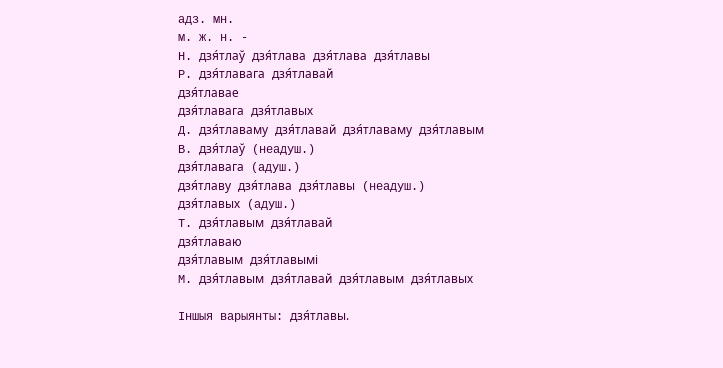адз. мн.
м. ж. н. -
Н. дзя́тлаў дзя́тлава дзя́тлава дзя́тлавы
Р. дзя́тлавага дзя́тлавай
дзя́тлавае
дзя́тлавага дзя́тлавых
Д. дзя́тлаваму дзя́тлавай дзя́тлаваму дзя́тлавым
В. дзя́тлаў (неадуш.)
дзя́тлавага (адуш.)
дзя́тлаву дзя́тлава дзя́тлавы (неадуш.)
дзя́тлавых (адуш.)
Т. дзя́тлавым дзя́тлавай
дзя́тлаваю
дзя́тлавым дзя́тлавымі
М. дзя́тлавым дзя́тлавай дзя́тлавым дзя́тлавых

Іншыя варыянты: дзя́тлавы.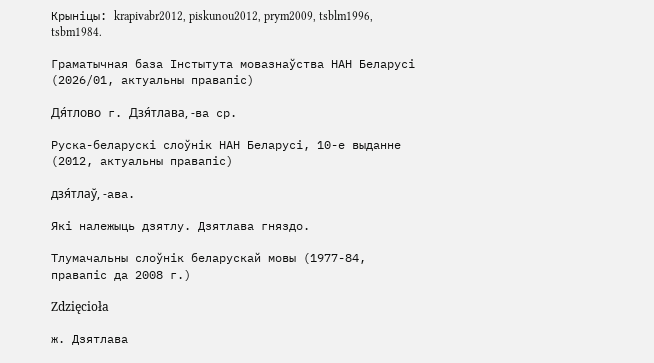Крыніцы: krapivabr2012, piskunou2012, prym2009, tsblm1996, tsbm1984.

Граматычная база Інстытута мовазнаўства НАН Беларусі (2026/01, актуальны правапіс)

Дя́тлово г. Дзя́тлава, -ва ср.

Руска-беларускі слоўнік НАН Беларусі, 10-е выданне (2012, актуальны правапіс)

дзя́тлаў, ‑ава.

Які належыць дзятлу. Дзятлава гняздо.

Тлумачальны слоўнік беларускай мовы (1977-84, правапіс да 2008 г.)

Zdzięcioła

ж. Дзятлава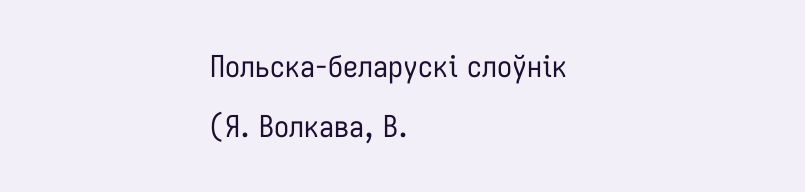Польска-беларускі слоўнік (Я. Волкава, В.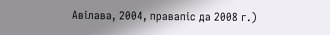Авілава, 2004, правапіс да 2008 г.)